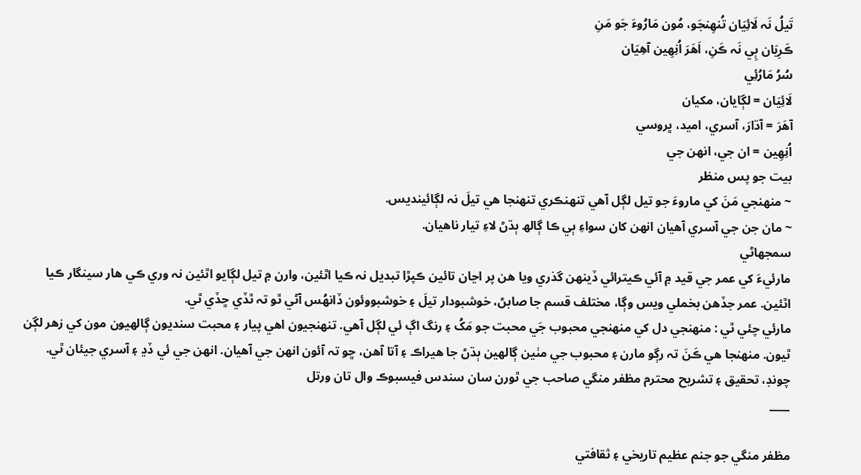تَيلُ نَہ لَائِيَان تُنهِنجَو، مُون مَارُوءَ جَو مَنِ
ڪَرِيَان ٻِي نَہ ڪَنِ، اَهَرَ اُنِهِين آهِيَان
سُرُ مَارُئِي
لَائِيَان = لڳايان، مکيان
آهَرَ = آڌارَ، آسري، اميد، ڀروسي
اُنِهِين = ان جي، انهن جي
بيت جو پس منظر
~ منهنجي مَنَ کي ماروءَ جو تيل لڳل آهي تنهنڪري تنهنجا هي تيلَ نہ لڳائينديس.
~ مان جن جي آسري آهيان انهن کان سواءِ ٻي ڪا ڳالھ ٻڌڻ لاءِ تيار ناهيان.
سمجهاڻي
مارئيءَ کي عمر جي قيد ۾ آئي ڪيترائي ڏينهن گذري ويا هن پر اڃان تائين ڪپڙا تبديل نہ ڪيا اٿئين، وارن ۾ تيل لڳايو اٿئين نہ وري ڪي هار سينگار ڪيا اٿئين. عمر جڏهن بخملي ويس وڳا، مختلف قسم جا صابڻ، خوشبودار تيلَ ۽ خوشبووئون ڏانهُس آڻي ٿو تہ ٿڏي ڇڏي ٿي.
مارئي چئي ٿي : منهنجي دل کي منهنجي محبوب جَي محبت جو مَکُ ۽ رنگ اڳ ئي لڳل آهي. تنهنجيون اهي پيار ۽ محبت سنديون ڳالهيون مون کي زهر لڳن ٿيون. منهنجا هي ڪَنَ تہ رڳو مارن ۽ محبوب جي مٺين ڳالهين ٻڌڻ جا هيراڪ ۽ آتا آهن، ڇو تہ آئون انهن جي آهيان. انهن جي ئي ڏڍ ۽ آسري جيئان ٿي.
چونڊ، تحقيق ۽ تشريح محترم مظفر منگي صاحب جي ٿورن سان سندس فيسبوڪ وال تان ورتل
____

مظفر منگي جو جنم عظيم تاريخي ۽ ثقافتي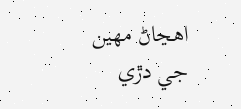اهڃاڻ مهين جي دڙي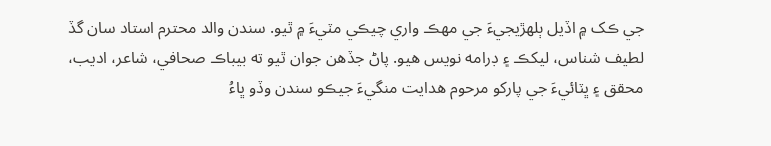جي ڪک ۾ اڏيل ٻلهڙيجيءَ جي مهڪ واري چيڪي مٽيءَ ۾ ٿيو. سندن والد محترم استاد سان گڏ لطيف شناس، ليکڪ ۽ ڊرامه نويس هيو. پاڻ جڏهن جوان ٿيو ته بيباڪ صحافي، شاعر، اديب، محقق ۽ ڀٽائيءَ جي پارکو مرحوم هدايت منگيءَ جيڪو سندن وڏو ڀاءُ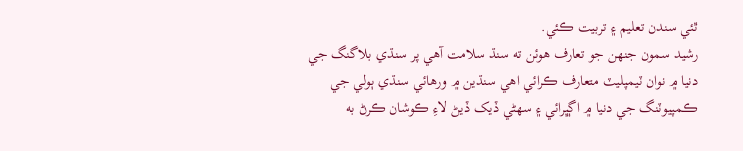ٿئي سندن تعليم ۽ تربيت ڪئي.
رشيد سمون جنهن جو تعارف هوئن ته سنڌ سلامت آهي پر سنڌي بلاگنگ جي دنيا ۾ نوان ٽيمپليٽ متعارف ڪرائي اهي سنڌين ۾ ورهائي سنڌي ٻولي جي ڪمپيوٽنگ جي دنيا ۾ اڳڀرائي ۽ سهڻي ڏيک ڏيڻ لاءِ ڪوشان ڪرڻ به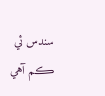سندس ئي ڪم آهي